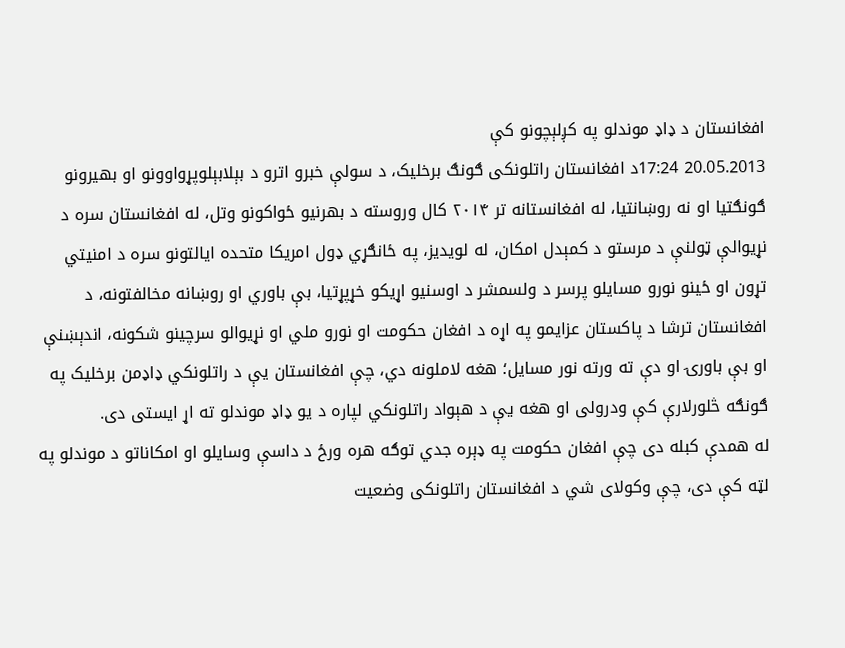افغانستان د ډاډ موندلو په کږلېچونو کې
20.05.2013 17:24د افغانستان راتلونکی ګونګ برخلیک، د سولې خبرو اترو د بېلابېلوپړواوونو او بهیرونو ګونګتیا او نه روښانتیا، له افغانستانه تر ۲۰۱۴ کال وروسته د بهرنیو ځواکونو وتل، له افغانستان سره د نړیوالې ټولنې د مرستو د کمېدل امکان، له لویدیز، په ځانګړي ډول امریکا متحده ایالتونو سره د امنیتي تړون او ځینو نورو مسایلو پرسر د ولسمشر د اوسنیو اړیکو خړپړتیا، بې باوري او روښانه مخالفتونه، د افغانستان ترشا د پاکستان عزایمو په اړه د افغان حکومت او نورو ملي او نړیوالو سرچینو شکونه، اندېښنې او بې باورۍ او دې ته ورته نور مسایل؛ هغه لاملونه دي، چې افغانستان یې د راتلونکي ډاډمن برخلیک په ګونګه څلورلارې کې ودرولی او هغه یې د هېواد راتلونکي لپاره د یو ډاډ موندلو ته اړ ایستی دی.
له همدې کبله دی چې افغان حکومت په ډېره جدي توګه هره ورځ د داسې وسایلو او امکاناتو د موندلو په لټه کې دی، چې وکولای شي د افغانستان راتلونکی وضعیت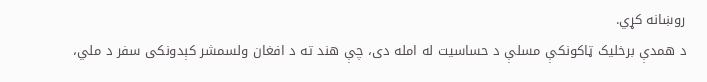روښانه کړي.
د همدې برخلیک ټاکونکې مسلې د حساسیت له امله دی، چې هند ته د افغان ولسمشر کېدونکی سفر د ملي،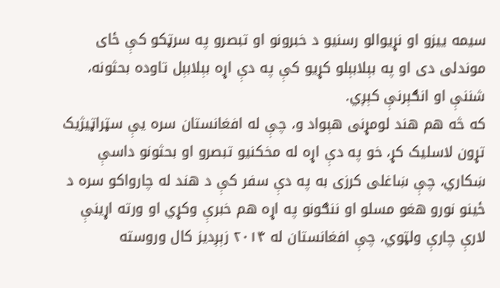سیمه ییزو او نړیوالو رسنیو د خبرونو او تبصرو په سرټکو کې ځای موندلی دی او په بېلابېلو کړیو کې په دې اړه بېلابېل تاوده بحثونه، شننې او انګېرنې کېږي.
که څه هم هند لومړنی هېواد و، چې له افغانستان سره یې سټراټيژیک تړون لاسلیک کړ، خو په دې اړه له مخکنیو تبصرو او بحثونو داسې ښکاري، چې ښاغلی کرزی به په دې سفر کې د هند له چارواکو سره د ځینو نورو هغو مسلو او ننګونو په اړه هم خبرې وکړي او ورته اړینې لارې چارې ولټوي، چې افغانستان له ۲۰۱۴ زېږدیز کال وروسته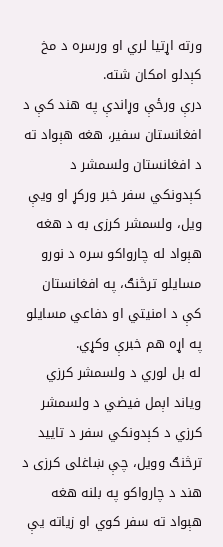ورته اړتیا لري او ورسره د مخ کېدلو امکان شته.
درې ورځې وړاندې په هند کې د افغانستان سفیر، هغه هېواد ته د افغانستان ولسمشر د کېدونکي سفر خبر ورکړ او ویې ویل، ولسمشر کرزی به د هغه هېواد له چارواکو سره د نورو مسایلو ترڅنګ، په افغانستان کې د امنیتي او دفاعي مسایلو په اړه هم خبرې وکړي.
له بل لوري د ولسمشر کرزي ویاند اېمل فیضي د ولسمشر کرزي د کېدونکي سفر د تایید ترڅنګ وویل، چې ښاغلی کرزی د هند د چارواکو په بلنه هغه هېواد ته سفر کوي او زیاته یې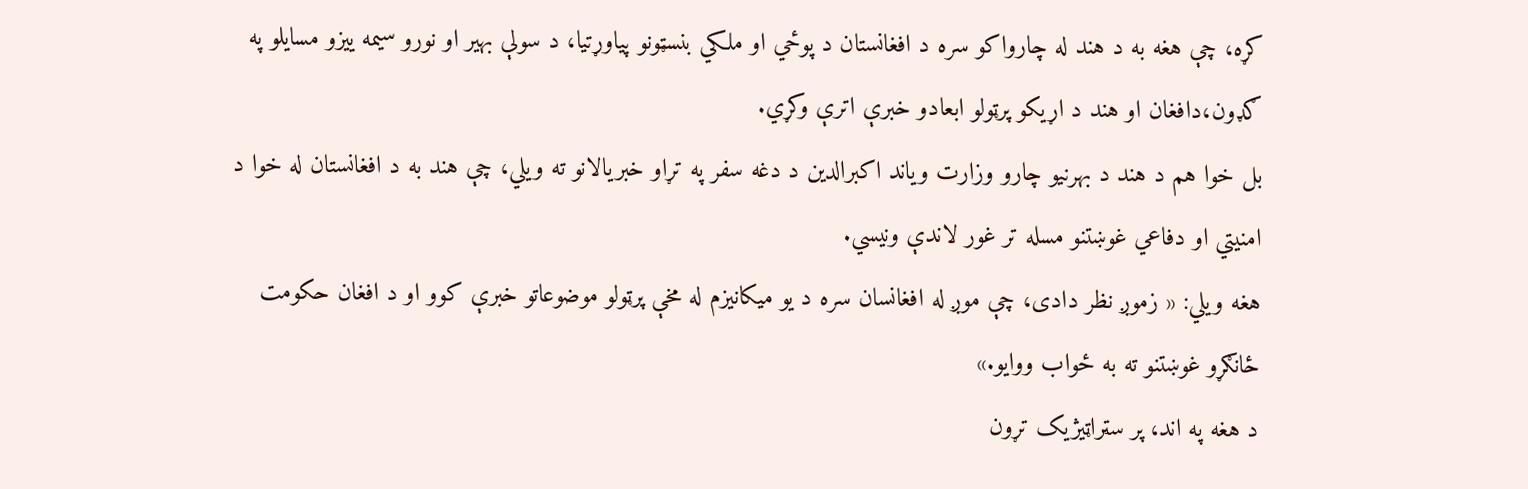کړه، چې هغه به د هند له چارواکو سره د افغانستان د پوځي او ملکي بنسټونو پیاوړتیا، د سولې بهیر او نورو سیمه ییزو مسایلو په ګډون،دافغان او هند د اړیکو پرټولو ابعادو خبرې اترې وکړي.
بل خوا هم د هند د بهرنیو چارو وزارت ویاند اکبرالدین د دغه سفر په تړاو خبریالانو ته ویلي، چې هند به د افغانستان له خوا د امنیتي او دفاعي غوښتنو مسله تر غور لاندې ونیسي.
هغه ویلي: « زموږ نظر دادی، چې موږ له افغانسان سره د یو میکانیزم له مخې پرټولو موضوعاتو خبرې کوو او د افغان حکومت ځانګړو غوښتنو ته به ځواب ووایو.»
د هغه په اند، پر سټراټیژیک تړون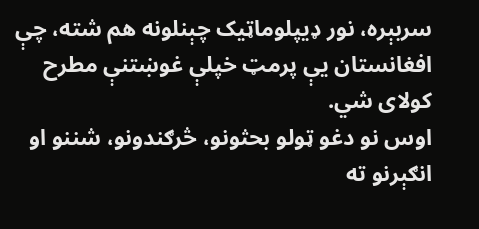سربېره، نور ډیپلوماټیک چېنلونه هم شته، چې افغانستان یې پرمټ خپلې غوښتنې مطرح کولای شي.
اوس نو دغو ټولو بحثونو، څرګندونو، شننو او انګېرنو ته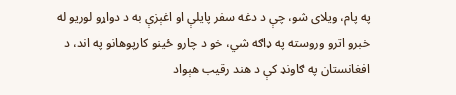په پام، ویلای شو، چې د دغه سفر پایلې او اغېزې به د دواړو لوریو له خبرو اترو وروسته په ډاګه شي، خو د چارو ځینو کارپوهانو په اند، د افغانستان په ګاونډ کې د هند رقیب هېواد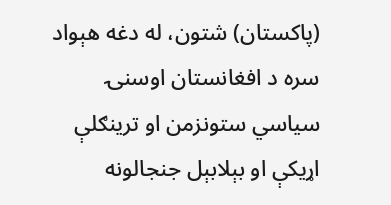(پاکستان) شتون، له دغه هېواد سره د افغانستان اوسنۍ سیاسي ستونزمن او ترینګلې اړیکې او بېلابېل جنجالونه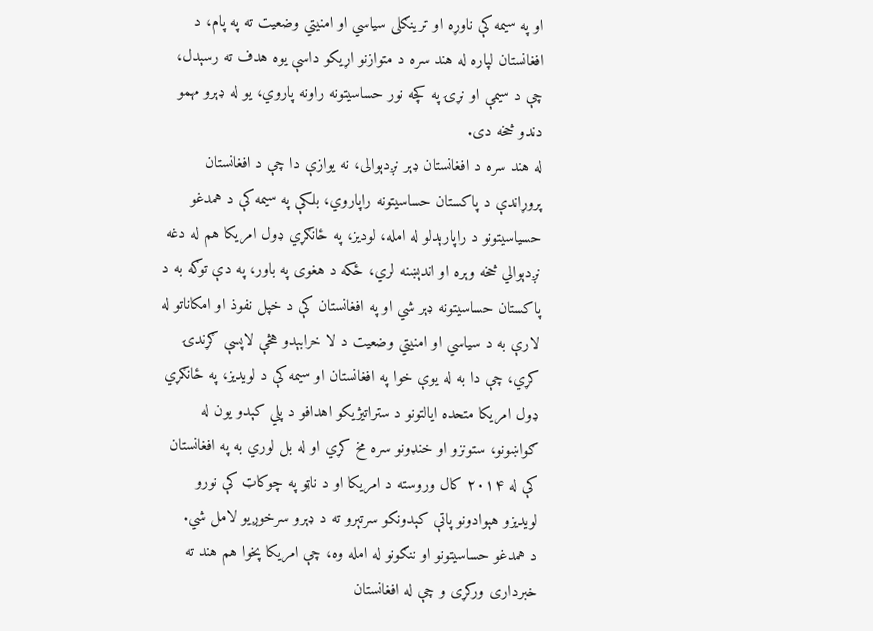او په سیمه کې ناوړه او ترینګلی سیاسي او امنیتي وضعیت ته په پام، د افغانستان لپاره له هند سره د متوازنو اړیکو داسې یوه هدف ته رسېدل، چې د سیمې او نړۍ په کچه نور حساسیتونه راونه پاروي، یو له ډېرو مهمو دندو څخه دی.
له هند سره د افغانستان ډېر نږدېوالی، نه یوازې دا چې د افغانستان پروړاندې د پاکستان حساسیتونه راپاروي، بلکې په سیمه کې د همدغو حسیاسیتونو د راپارېدلو له امله، لودیز، په ځانګړي ډول امریکا هم له دغه نږدېوالي څخه وېره او اندېښنه لري، ځکه د هغوی په باور، په دې توګه به د پاکستان حساسیتونه ډېر شي او په افغانستان کې د خپل نفوذ او امکاناتو له لارې به د سیاسي او امنیتي وضعیت د لا خرابېدو هڅې لاپسې ګړندۍ کړي، چې دا به له یوې خوا په افغانستان او سیمه کې د لویدیز، په ځانګړي ډول امریکا متحده ایالتونو د ستراتیژیکو اهدافو د پلي کېدو یون له ګواښونو، ستونزو او خنډونو سره مخ کړي او له بل لوري به په افغانستان کې له ۲۰۱۴ کال وروسته د امریکا او د ناټو په چوکاټ کې نورو لویدیزو هېوادونو پاتې کېدونکو سرتېرو ته د ډېرو سرخوږیو لامل شي.
د همدغو حساسیتونو او ننګونو له امله وه، چې امریکا پخوا هم هند ته خبرداری ورکړی و چې له افغانستان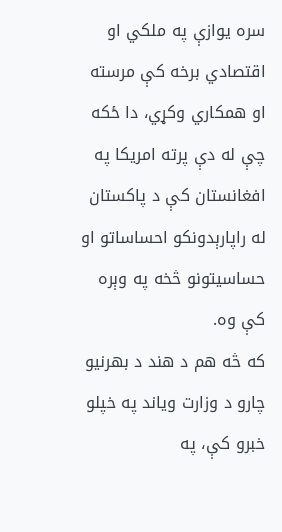سره یوازې په ملکي او اقتصادي برخه کې مرسته او همکاري وکړي، دا ځکه چې له دې پرته امریکا په افغانستان کې د پاکستان له راپارېدونکو احساساتو او حساسیتونو څخه په وېره کې وه.
که څه هم د هند د بهرنیو چارو د وزارت ویاند په خپلو خبرو کې، په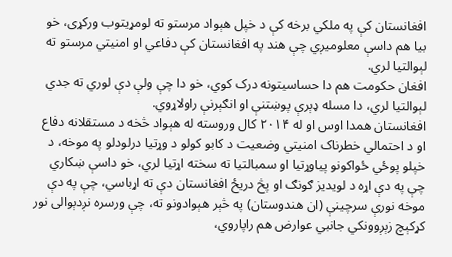افغانستان کې په ملکي برخه کې د خپل هېواد مرستو ته لومړیتوب ورکړی، خو بیا هم داسې معلومیږي چې هند په افغانستان کې دفاعي او امنیتي مرستو ته لېوالتیا لري.
افغان حکومت هم دا حساسیتونه درک کوي، خو دا چې ولې دې لوري ته جدي لېوالتیا لري، دا مسله ډېرې پوښتنې او انګېرنې راولاړوي.
افغانستان همدا اوس او له ۲۰۱۴ کال وروسته له هېواد څخه د مستقلانه دفاع او د احتمالي خطرناک امنیتي وضعیت د کابو کولو د وړتیا درلودلو په موخه، د خپلو پوځي ځواکونو پیاوړتیا او سمبالتیا ته سخته اړتیا لري، خو داسې ښکاري چې په دې اړه د لویدیز ګونګ او پڅ دریځ افغانستان دې ته اړباسي، چې په دې موخه نورې سرچینې (ان هندوستان) په څېر هېوادونو ته، چې ورسره نږدېوالی نور کړکېچ زېږوونکي جانبي عوارض هم راپاروي،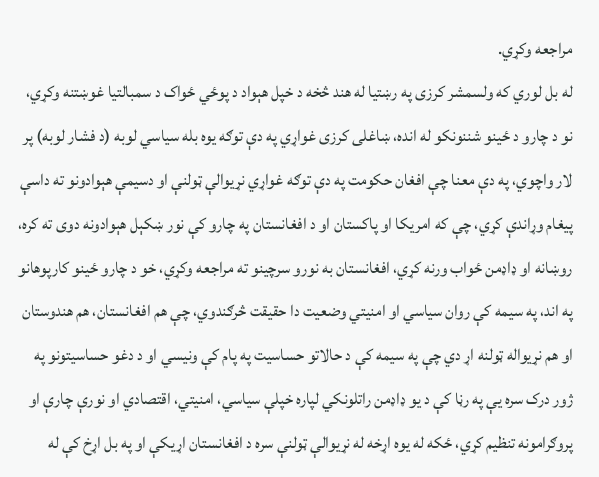مراجعه وکړي.
له بل لوري که ولسمشر کرزی په رښتیا له هند څخه د خپل هېواد د پوځي ځواک د سمبالتیا غوښتنه وکړي، نو د چارو د ځينو شننونکو له انده، ښاغلی کرزی غواړي په دې توګه یوه بله سیاسي لوبه (د فشار لوبه) پر لار واچوي، په دې معنا چې افغان حکومت په دې توګه غواړي نړیوالې ټولنې او دسیمې هېوادونو ته داسې پیغام وړاندې کړي، چې که امریکا او پاکستان او د افغانستان په چارو کې نور ښکېل هېوادونه دوی ته کره، روښانه او ډاډمن ځواب ورنه کړي، افغانستان به نورو سرچینو ته مراجعه وکړي، خو د چارو ځينو کارپوهانو په اند، په سیمه کې روان سیاسي او امنیتي وضعیت دا حقیقت څرګندوي، چې هم افغانستان، هم هندوستان او هم نړیواله ټولنه اړ دي چې په سیمه کې د حالاتو حساسیت په پام کې ونیسي او د دغو حساسیتونو په ژور درک سره یې په رڼا کې د یو ډاډمن راتلونکي لپاره خپلې سیاسي، امنیتي، اقتصادي او نورې چارې او پروګرامونه تنظیم کړي، ځکه له یوه اړخه له نړیوالې ټولنې سره د افغانستان اړیکې او په بل اړخ کې له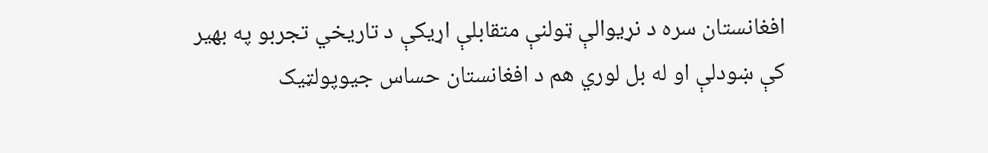افغانستان سره د نړیوالې ټولنې متقابلې اړیکې د تاریخي تجربو په بهیر کې ښودلې او له بل لوري هم د افغانستان حساس جیوپولټیک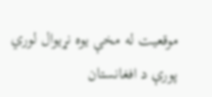موقعیت له مخې یوه نړیوال لوري پورې د افغانستان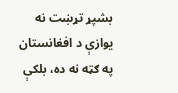بشپړ تړښت نه یوازې د افغانستان په ګټه نه ده، بلکې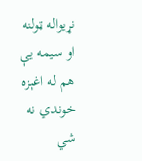نړیواله ټولنه او سیمه یې هم له اغېزه خوندي نه شي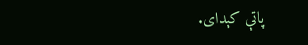پاتې کېدای.